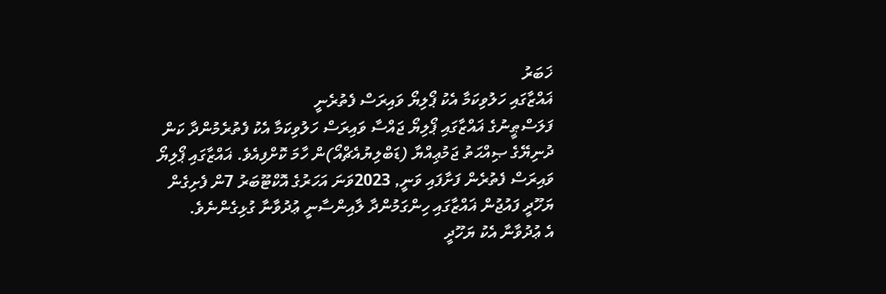ޚަބަރު
ޣައްޒާގައި ހަލުވިކަމާ އެކު ޕޯލިޔޯ ވައިރަސް ފެތުރެނީ
ފަލަސްޠީނުގެ ޣައްޒާގައި ޕޯލިޔޯ ޖައްސާ ވައިރަސް ހަލުވިކަމާ އެކު ފެތުރެމުންދާ ކަން ދުނިޔޭގެ ޞިއްޙަތު ޖަމުޢިއްޔާ (ޑަބްލިޔުއެޗްއޯ)ން ހާމަ ކޮށްފިއެވެ. ޣައްޒާގައި ޕޯލިޔޯ ވައިރަސް ފެތުރެން ފަށާފައި ވަނީ, 2023ވަނަ އަހަރުގެ އޮކްޓޫބަރު 7ން ފެށިގެން ޔަހޫދީ ފައުޖުން ޣައްޒާގައި ހިންގަމުންދާ ލާއިންސާނީ ޢުދުވާނާ ގުޅިގެންނެވެ.
އެ ޢުދުވާނާ އެކު ޔަހޫދީ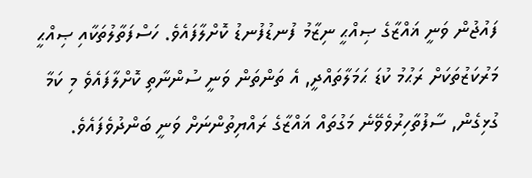ފައުޖުން ވަނީ ޣައްޒާގެ ޞިއްޙީ ނިޒާމު ފުނޑުފުނޑު ކޮށްލާފައެވެ. ހަސްފަތާލުތަކާއި ޞިއްޙީ މަރުކަޒުތަކަށް ރަޙުމު ކުޑަ ޙަމަލާތައްދީ, އެ ތަންތަން ވަނީ ސުންނާތި ކޮށްލާފައެވެ މި ކަމާ ގުޅިގެން, ސާފުތާހިރުވެވޭނެ މަގުތައް ޣައްޒާގެ ރައްޔިތުންނަށް ވަނީ ބަންދުވެފައެވެ.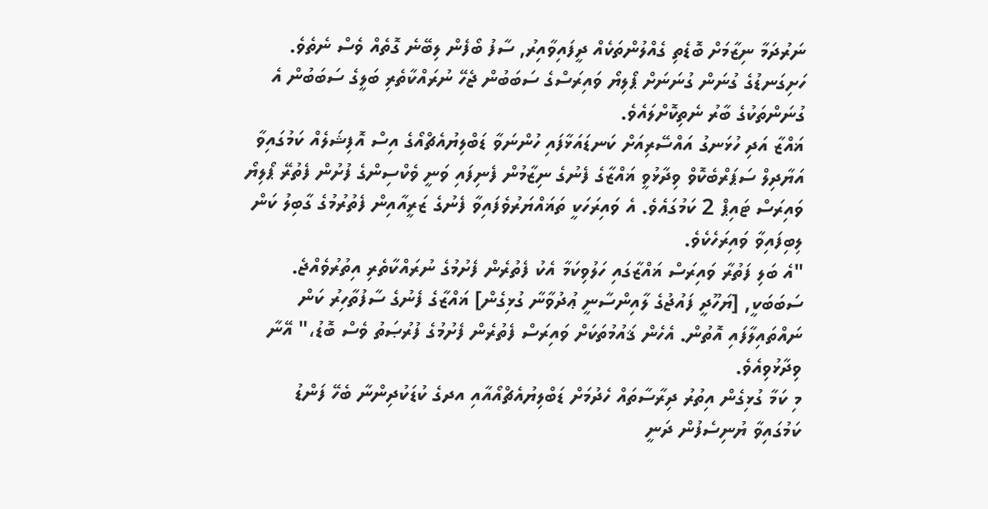ނަރުދަމާ ނިޒާމަށް ބޮޑެތި ގެއްލުންތަކެއް ދީފައިވާއިރު, ސާފު ބޯފެން ލިބޭނެ ގޮތެއް ވެސް ނެތެވެ. ހަށިގަނޑުގެ ގުނަން ގުނަނަށް ޕޯލިޔޯ ވައިރަސްގެ ސަބަބުން ޖެހޭ ނުރައްކާތެރި ބަލީގެ ސަބަބުން އެ ގުނަންތަކުގެ ބާރު ނެތިކޮށްލައެވެ.
ޣައްޒާ އަދި ހުޅަނގު އައްސޭރިއަށް ކަނޑައަޅާފައި ހުންނަވާ ޑަބްލިޔުއެޗްއޯގެ އިސް އޮފިޝަލެއް ކަމުގައިވާ އަޔާދިލް ސަޕަރްބެކޮވް ވިދާޅުވީ ޣައްޒާގެ ފެނުގެ ނިޒާމުން ފެނިފައި ވަނީ ވެކްސިންގެ ފުށުން ފެތުރޭ ޕޯލިޔޯ ވައިރަސް ޓައިޕް 2 ކަމުގައެވެ. އެ ވައިރަހަކީ ތަޣައްޔަރުވެފައިވާ ފެނުގެ ޒަރީއާއިން ފެތުރުމުގެ ގާބިލު ކަން ލިބިފައިވާ ވައިރަހެކެވެ.
"އެ ބަލި ފަތުރާ ވައިރަސް ޣައްޒާގައި ހަލުވިކަމާ އެކު ފެތުރެން ފެށުމުގެ ނުރައްކާތެރި އިތުރުވެއްޖެ. ސަބަބަކީ, [ޔަހޫދީ ފައުޖުގެ ލާއިންސާނީ ޢުދުވާނާ ގުޅިގެން] ޣައްޒާގެ ފެނުގެ ސާފުތާހިރު ކަން ނައްތައިލާފައި އޮތުން. އެހެން ޤައުމުތަކަށް ވައިރަސް ފެތުރެން ފެށުމުގެ ފުރުޞަތު ވެސް ބޮޑު،" އޭނާ ވިދާޅުވިއެވެ.
މި ކަމާ ގުޅިގެން އިތުރު ދިރާސާތައް ހެދުމަށް ޑަބްލިޔުއެޗްއޯއާއި އދގެ ކުޑަކުދިންނާ ބެހޭ ފަންޑު ކަމުގައިވާ ޔުނިސެފުން ދަނީ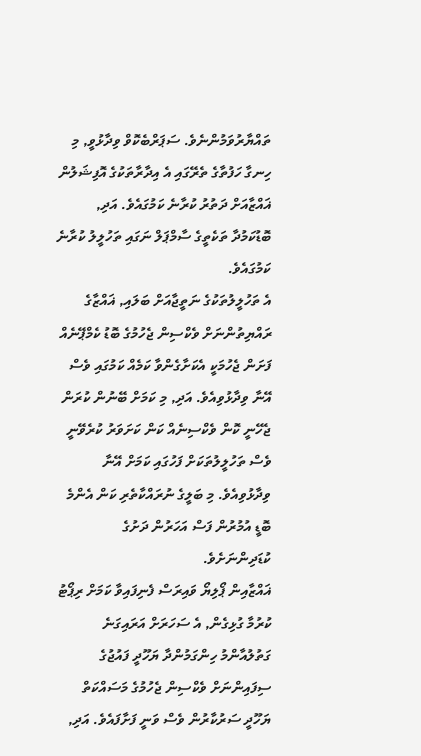ތައްޔާރުވަމުންނެވެ. ސަޕަރްބެކޮވް ވިދާޅުވީ, މި ހިނގާ ހަފުތާގެ ތެރޭގައި އެ އިދާރާތަކުގެ އޮފިޝަލުން ޣައްޒާއަށް ދަތުރު ކުރާނެ ކަމުގައެވެ. އަދި, ބޮޑުކަމުދާ ތަކެތީގެ ސާމްޕަލް ނަގައި ތަހުލީލު ކުރާނެ ކަމުގައެވެ.
އެ ތަހުލީލުތަކުގެ ނަތީޖާއަށް ބަލައި, ޣައްޒާގެ ރައްޔިތުންނަށް ވެކްސިން ޖެހުމުގެ ބޮޑު ކެމްޕޭނެއް ފަށަން ޖެހުމަކީ އެކަށާގެންވާ ކަމެއް ކަމުގައި ވެސް އޭނާ ވިދާޅުވިއެވެ. އަދި, މި ކަމަށް ބޭނުން ކުރަން ޖެހޭނީ ކޮން ވެކްސިނެއް ކަން ކަށަވަރު ކުރެވޭނީ ވެސް ތަހުލީލުތަކަށް ފަހުގައި ކަމަށް އޭނާ ވިދާޅުވިއެވެ. މި ބަލީގެ ނުރައްކާތެރި ކަން އެންމެ ބޮޑީ އުމުރުން ފަސް އަހަރުން ދަށުގެ ކުޑަދިންނަށެވެ.
ޣައްޒާއިން ޕޯލިޔޯ ވައިރަސް ފެނިފައިވާ ކަމަށް ރިޕޯޓު ކުރުމާ ގުޅިގެން, އެ ސަހަރަށް އަރައިގަނެ ގަތުލުއާންމު ހިންގަމުންދާ ޔަހޫދީ ފައުޖުގެ ސިފައިންނަށް ވެކްސިން ޖެހުމުގެ މަސައްކަތް ޔަހޫދީ ސަރުކާރުން ވެސް ވަނީ ފަށާފައެވެ. އަދި,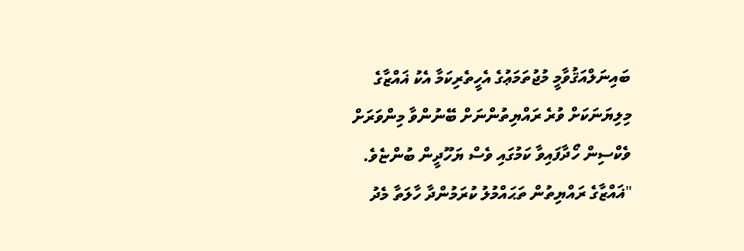ބައިނަލްއަޤުވާމީ މުޖުތަމަޢުގެ އެހީތެރިކަމާ އެކު ޣައްޒާގެ މިލިޔަނަކަށް ވުރެ ރައްޔިތުންނަށް ބޭނުންވާ މިންވަރަށް ވެކްސިން ހޯދާފައިވާ ކަމުގައި ވެސް ޔަހޫދީން ބުންޏެވެ.
"ޣައްޒާގެ ރައްޔިތުން ތަޙައްމުލު ކުރަމުންދާ ހާލަތާ މެދު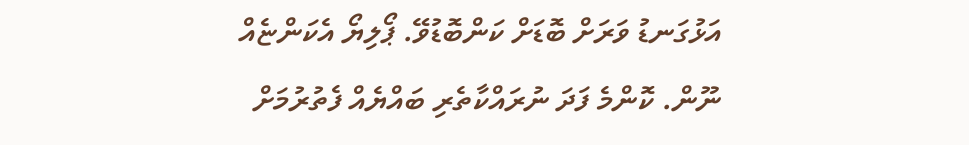އަޅުގަނޑު ވަރަށް ބޮޑަށް ކަންބޮޑުވޭ. ޕޯލިޔޯ އެކަންޏެއް ނޫން. ކޮންމެ ފަދަ ނުރައްކާތެރި ބައްޔެއް ފެތުރުމަށް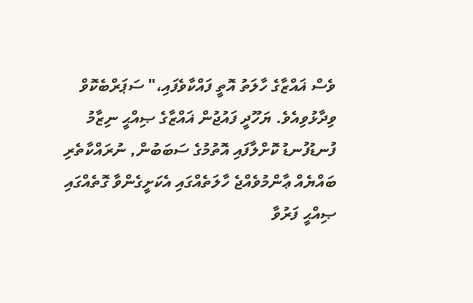ވެސް ޣައްޒާގެ ހާލަތު އޮތީ ފައްކާވެފައި،" ސަޕަރްބެކޮވް ވިދާޅުވިއެވެ. ޔަހޫދީ ފައުޖުން ޣައްޒާގެ ޞިއްޙީ ނިޒާމު ފުނޑުފުނޑު ކޮށްލާފައި އޮތުމުގެ ސަބަބުން, ނުރައްކާތެރި ބައްޔެއް ޢާންމުވެއްޖެ ހާލަތެއްގައި އެކަށީގެންވާ ގޮތެއްގައި ޞިއްޙީ ފަރުވާ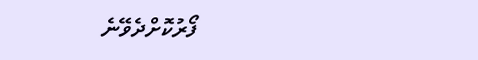ފޯރުކޮށްދެވޭނެ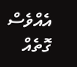އެއްވެސް ގޮތެއް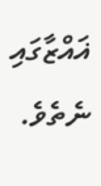ޣައްޒާގައި ނެތެވެ.